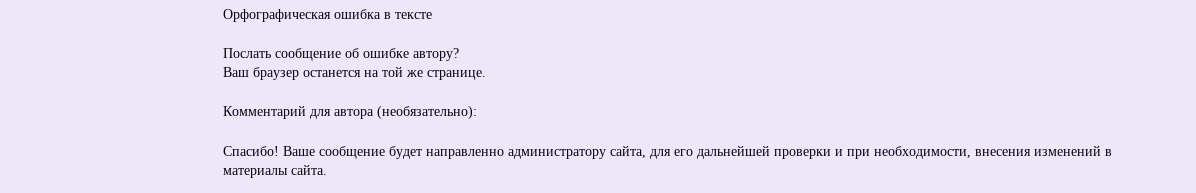Орфографическая ошибка в тексте

Послать сообщение об ошибке автору?
Ваш браузер останется на той же странице.

Комментарий для автора (необязательно):

Спасибо! Ваше сообщение будет направленно администратору сайта, для его дальнейшей проверки и при необходимости, внесения изменений в материалы сайта.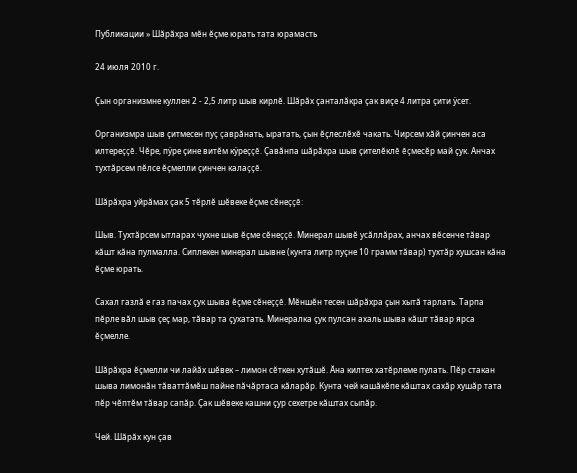Публикации » Шăрăхра мĕн ĕçме юрать тата юрамасть

24 июля 2010 г.

Çын организмне куллен 2 - 2,5 литр шыв кирлĕ. Шăрăх çанталăкра çак виçе 4 литра çити ÿсет.

Организмра шыв çитмесен пуç çаврăнать, ыратать, çын ĕçлеслĕхĕ чакать. Чирсем хăй çинчен аса илтереççĕ. Чĕре, пÿре çине витĕм кÿреççĕ. Çавăнпа шăрăхра шыв çителĕклĕ ĕçмесĕр май çук. Анчах тухтăрсем пĕлсе ĕçмелли çинчен калаççĕ.

Шăрăхра уйрăмах çак 5 тĕрлĕ шĕвеке ĕçме сĕнеççĕ:

Шыв. Тухтăрсем ытларах чухне шыв ĕçме сĕнеççĕ. Минерал шывĕ усăллăрах, анчах вĕсенче тăвар кăшт кăна пулмалла. Сиплекен минерал шывне (кунта литр пуçне 10 грамм тăвар) тухтăр хушсан кăна ĕçме юрать.

Сахал газлă е газ пачах çук шыва ĕçме сĕнеççĕ. Мĕншĕн тесен шăрăхра çын хытă тарлать. Тарпа пĕрле вăл шыв çеç мар, тăвар та çухатать. Минералка çук пулсан ахаль шыва кăшт тăвар ярса ĕçмелле.

Шăрăхра ĕçмелли чи лайăх шĕвек – лимон сĕткен хутăшĕ. Ăна килтех хатĕрлеме пулать. Пĕр стакан шыва лимонăн тăваттăмĕш пайне пăчăртаса кăларăр. Кунта чей кашăкĕпе кăштах сахăр хушăр тата пĕр чĕптĕм тăвар сапăр. Çак шĕвеке кашни çур сехетре кăштах сыпăр.

Чей. Шăрăх кун çав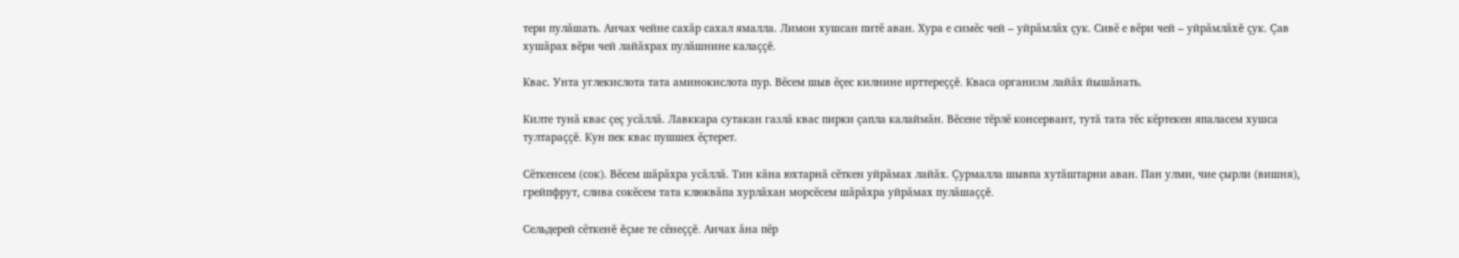тери пулăшать. Анчах чейне сахăр сахал ямалла. Лимон хушсан питĕ аван. Хура е симĕс чей – уйрăмлăх çук. Сивĕ е вĕри чей – уйрăмлăхĕ çук. Çав хушăрах вĕри чей лайăхрах пулăшнине калаççĕ.

Квас. Унта углекислота тата аминокислота пур. Вĕсем шыв ĕçес килнине ирттереççĕ. Кваса организм лайăх йышăнать.

Килте тунă квас çеç усăллă. Лавккара сутакан газлă квас пирки çапла калаймăн. Вĕсене тĕрлĕ консервант, тутă тата тĕс кĕртекен япаласем хушса тултараççĕ. Кун пек квас пушшех ĕçтерет.

Сĕткенсем (сок). Вĕсем шăрăхра усăллă. Тин кăна юхтарнă сĕткен уйрăмах лайăх. Çурмалла шывпа хутăштарни аван. Пан улми, чие çырли (вишня), грейпфрут, слива сокĕсем тата клюквăпа хурлăхан морсĕсем шăрăхра уйрăмах пулăшаççĕ.

Сельдерей сĕткенĕ ĕçме те сĕнеççĕ. Анчах ăна пĕр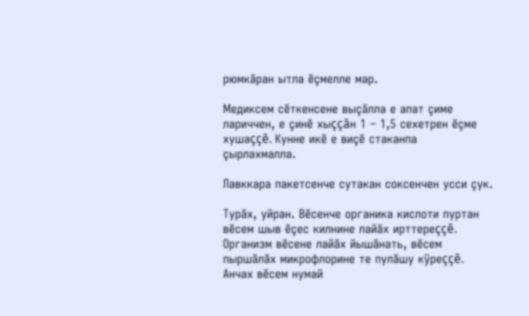рюмкăран ытла ĕçмелле мар.

Медиксем сĕткенсене выçăлла е апат çиме лариччен, е çинĕ хыççăн 1 – 1,5 сехетрен ĕçме хушаççĕ. Кунне икĕ е виçĕ стаканпа çырлахмалла.

Лавккара пакетсенче сутакан соксенчен усси çук.

Турăх, уйран. Вĕсенче органика кислоти пуртан вĕсем шыв ĕçес килнине лайăх ирттереççĕ. Организм вĕсене лайăх йышăнать, вĕсем пыршăлăх микрофлорине те пулăшу кÿреççĕ. Анчах вĕсем нумай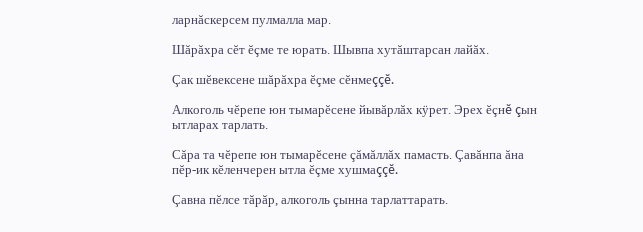ларнăскерсем пулмалла мар.

Шăрăхра сĕт ĕçме те юрать. Шывпа хутăштарсан лайăх.

Çак шĕвексене шăрăхра ĕçме сĕнмеççĕ.

Алкоголь чĕрепе юн тымарĕсене йывăрлăх кÿрет. Эрех ĕçнĕ çын ытларах тарлать.

Сăра та чĕрепе юн тымарĕсене çăмăллăх памасть. Çавăнпа ăна пĕр-ик кĕленчерен ытла ĕçме хушмаççĕ.

Çавна пĕлсе тăрăр, алкоголь çынна тарлаттарать.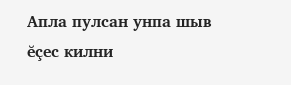Апла пулсан унпа шыв ĕçес килни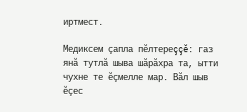иртмест.

Медиксем çапла пĕлтереççĕ: газ янă тутлă шыва шăрăхра та, ытти чухне те ĕçмелле мар. Вăл шыв ĕçес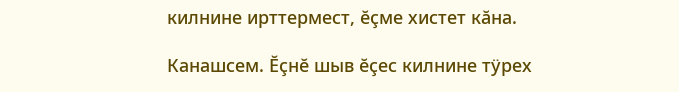килнине ирттермест, ĕçме хистет кăна.

Канашсем. Ĕçнĕ шыв ĕçес килнине тÿрех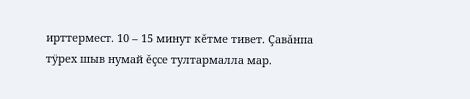ирттермест. 10 – 15 минут кĕтме тивет. Çавăнпа тÿрех шыв нумай ĕçсе тултармалла мар.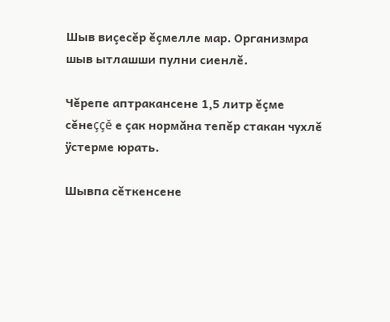Шыв виçесĕр ĕçмелле мар. Организмра шыв ытлашши пулни сиенлĕ.

Чĕрепе аптракансене 1,5 литр ĕçме сĕнеççĕ е çак нормăна тепĕр стакан чухлĕ ÿстерме юрать.

Шывпа сĕткенсене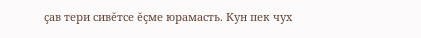çав тери сивĕтсе ĕçме юрамасть. Кун пек чух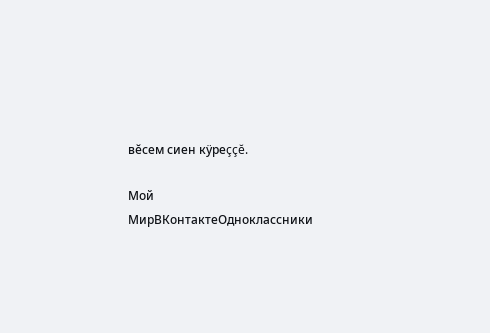вĕсем сиен кÿреççĕ.

Мой МирВКонтактеОдноклассники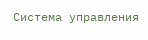Система управления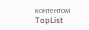контентом
TopList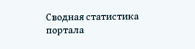Сводная статистика портала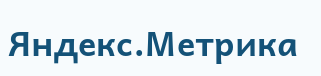Яндекс.Метрика